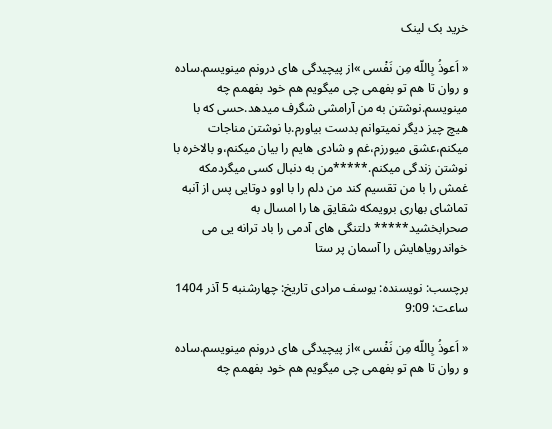خرید بک لینک

« اَعوذُ بِاللّه مِن نَفْسی »از پیچیدگی های درونم مینویسم.ساده و روان تا هم تو بفهمی چی میگویم هم خود بفهمم چه مینویسم.نوشتن به من آرامشی شگرف میدهد.حسی که با هیچ چیز دیگر نمیتوانم بدست بیاورم.با نوشتن مناجات میکنم،عشق میورزم،غم و شادی هایم را بیان میکنم،و بالاخره با نوشتن زندگی میکنم.*****من به دنبال کسی میگردمکه غمش را با من تقسیم کند من دلم را با اوو دوتایی پس از آنبه تماشای بهاری برویمکه شقایق ها را امسال به صحرابخشید***** دلتنگی های آدمی را باد ترانه یی می خواندرویاهایش را آسمان پر ستا

برچسب: نویسنده: یوسف مرادی تاريخ: چهارشنبه 5 آذر 1404 ساعت: 9:09

« اَعوذُ بِاللّه مِن نَفْسی »از پیچیدگی های درونم مینویسم.ساده و روان تا هم تو بفهمی چی میگویم هم خود بفهمم چه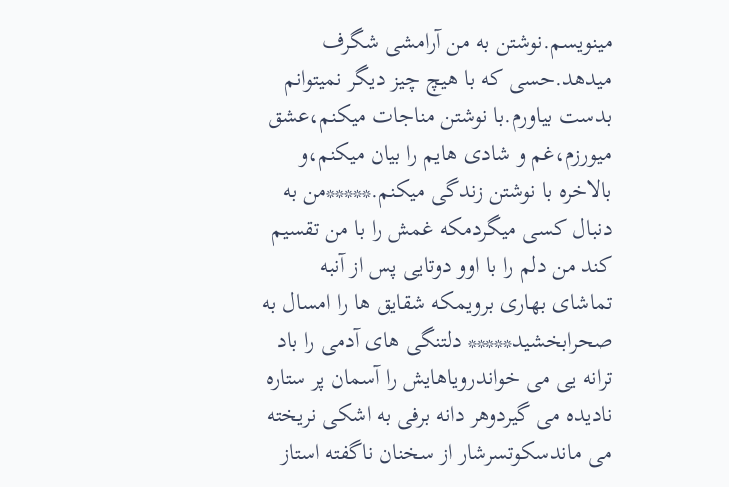مینویسم.نوشتن به من آرامشی شگرف میدهد.حسی که با هیچ چیز دیگر نمیتوانم بدست بیاورم.با نوشتن مناجات میکنم،عشق میورزم،غم و شادی هایم را بیان میکنم،و بالاخره با نوشتن زندگی میکنم.*****من به دنبال کسی میگردمکه غمش را با من تقسیم کند من دلم را با اوو دوتایی پس از آنبه تماشای بهاری برویمکه شقایق ها را امسال به صحرابخشید***** دلتنگی های آدمی را باد ترانه یی می خواندرویاهایش را آسمان پر ستاره نادیده می گیردوهر دانه برفی به اشکی نریخته می ماندسکوتسرشار از سخنان ناگفته استاز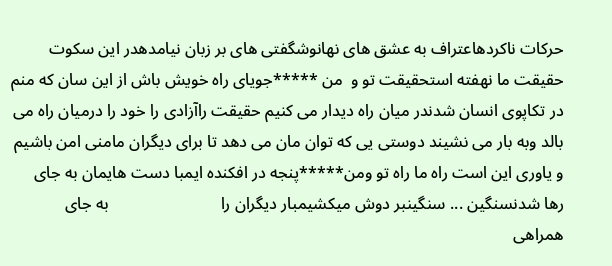حرکات ناکردهاعتراف به عشق های نهانوشگفتی های بر زبان نیامدهدر این سکوت حقیقت ما نهفته استحقیقت تو و  من *****جویای راه خویش باش از این سان که منم در تکاپوی انسان شدندر میان راه دیدار می کنیم حقیقت راآزادی را خود را درمیان راه می بالد وبه بار می نشیند دوستی یی که توان مان می دهد تا برای دیگران مامنی امن باشیم و یاوری این است راه ما راه تو ومن*****پنجه در افکنده ایمبا دست هایمان به جای رها شدنسنگین ... سنگینبر دوش میکشیمبار دیگران را                           به جای همراهی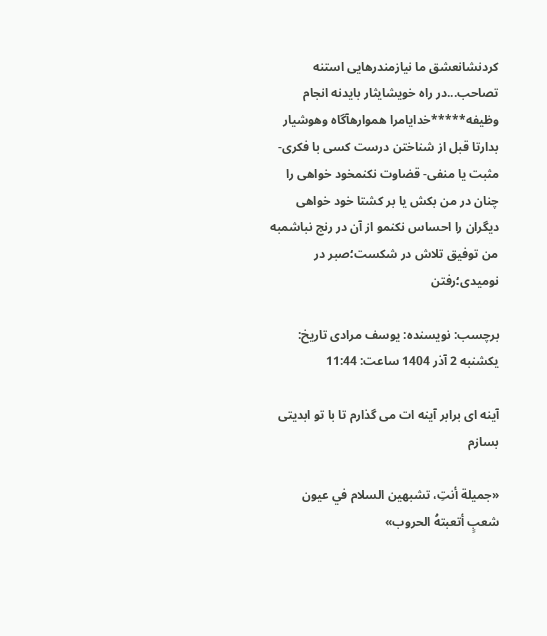کردنشانعشق ما نیازمندرهایی استنه تصاحب...در راه خویشایثار بایدنه انجام وظیفه*****خدایامرا هموارهآگاه وهوشیار بدارتا قبل از شناختن درست کسی با فکری- مثبت یا منفی- قضاوت نکنمخود خواهی را چنان در من بکش یا بر کشتا خود خواهی دیگران را احساس نکنمو از آن در رنج نباشمبه من توفیق تلاش در شکست؛صبر در نومیدی؛رفتن

برچسب: نویسنده: یوسف مرادی تاريخ: يکشنبه 2 آذر 1404 ساعت: 11:44

آینه ای برابر آینه ات می گذارم تا با تو ابدیتی بسازم

«جميلة أنتِ، تشبهين السلام في عيون شعبٍ أتعبتهُ الحروب»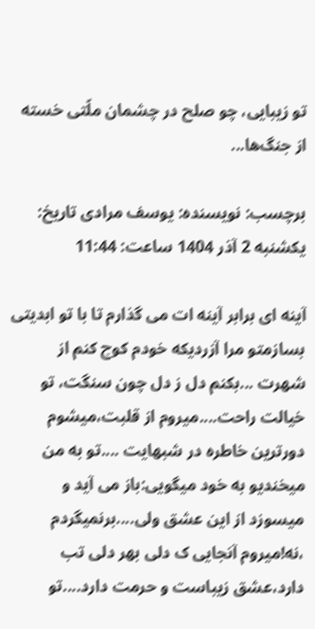تو زیبایی، چو صلح در چشمان ملّتی خسته از جنگ‌ها...

برچسب: نویسنده: یوسف مرادی تاريخ: يکشنبه 2 آذر 1404 ساعت: 11:44

آینه ای برابر آینه ات می گذارم تا با تو ابدیتی بسازمتو مرا آزردیکه خودم کوچ کنم از شهرت ...بکنم دل ز دل چون سنگت، تو خیالت راحت....میروم از قلبت،میشوم دورترین خاطره در شبهایت ....تو به من میخندیو به خود میگویی:باز می آید و میسوزد از این عشق ولی....برنمیگردم ،نه!میروم آنجایی ک دلی بهر دلی تب دارد،عشق زیباست و حرمت دارد....تو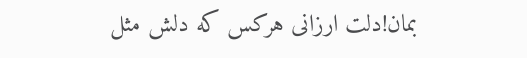بمان!دلت ارزانی هرکس که دلش مثل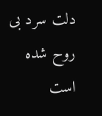دلت سرد بی روح شده است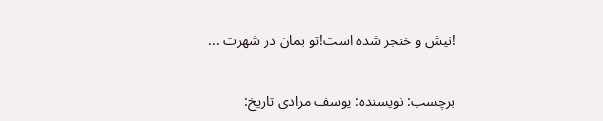!نیش و خنجر شده است!تو بمان در شهرت ...

برچسب: نویسنده: یوسف مرادی تاريخ: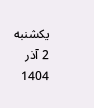يکشنبه 2 آذر 1404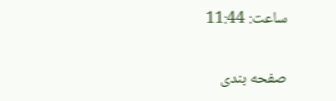ساعت: 11:44

صفحه بندی